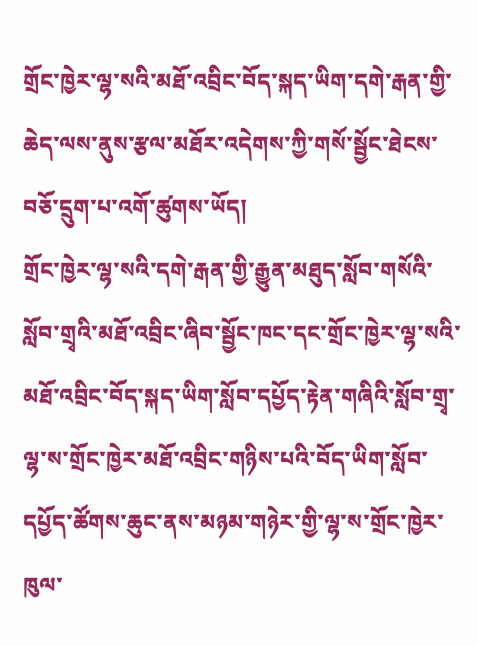གྲོང་ཁྱེར་ལྷ་སའི་མཐོ་འབྲིང་བོད་སྐད་ཡིག་དགེ་རྒན་གྱི་ཆེད་ལས་ནུས་རྩལ་མཐོར་འདེགས་ཀྱི་གསོ་སྦྱོང་ཐེངས་བཅོ་དྲུག་པ་འགོ་ཚུགས་ཡོད།
གྲོང་ཁྱེར་ལྷ་སའི་དགེ་རྒན་གྱི་རྒྱུན་མཐུད་སློབ་གསོའི་སློབ་གྲྭའི་མཐོ་འབྲིང་ཞིབ་སྦྱོང་ཁང་དང་གྲོང་ཁྱེར་ལྷ་སའི་མཐོ་འབྲིང་བོད་སྐད་ཡིག་སློབ་དཔྱོད་རྟེན་གཞིའི་སློབ་གྲྭ་ལྷ་ས་གྲོང་ཁྱེར་མཐོ་འབྲིང་གཉིས་པའི་བོད་ཡིག་སློབ་དཔྱོད་ཚོགས་ཆུང་ནས་མཉམ་གཉེར་གྱི་ལྷ་ས་གྲོང་ཁྱེར་ཁུལ་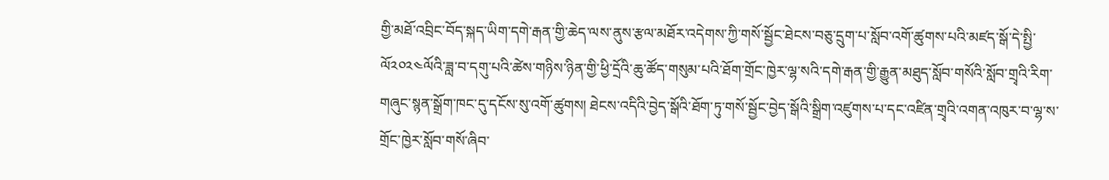གྱི་མཐོ་འབྲིང་བོད་སྐད་ཡིག་དགེ་རྒན་གྱི་ཆེད་ལས་ནུས་རྩལ་མཐོར་འདེགས་ཀྱི་གསོ་སྦྱོང་ཐེངས་བཅུ་དྲུག་པ་སློབ་འགོ་ཚུགས་པའི་མཛད་སྒོ་དེ་སྤྱི་ལོ༢༠༢༤ལོའི་ཟླ་བ་དགུ་པའི་ཚེས་གཉིས་ཉིན་གྱི་ཕྱི་དྲོའི་ཆུ་ཚོད་གསུམ་པའི་ཐོག་གྲོང་ཁྱེར་ལྷ་སའི་དགེ་རྒན་གྱི་རྒྱུན་མཐུད་སློབ་གསོའི་སློབ་གྲྭའི་རིག་གཞུང་སྙན་སྒྲོག་ཁང་དུ་དངོས་སུ་འགོ་ཚུགས། ཐེངས་འདིའི་བྱེད་སྒོའི་ཐོག་ཏུ་གསོ་སྦྱོང་བྱེད་སྒོའི་སྒྲིག་འཛུགས་པ་དང་འཛིན་གྲྭའི་འགན་འཁུར་བ་ལྷ་ས་གྲོང་ཁྱེར་སློབ་གསོ་ཞིབ་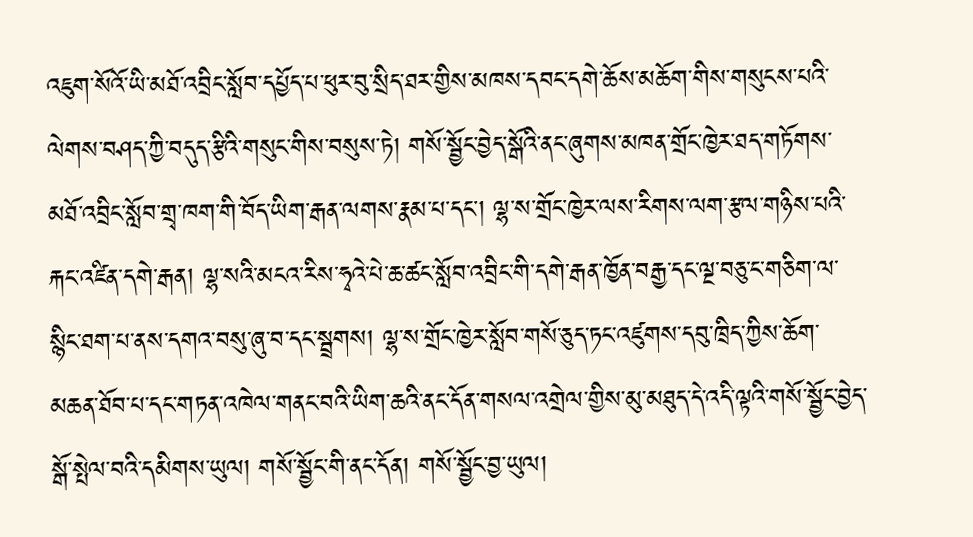འཇུག་སོའོ་ཡི་མཐོ་འབྲིང་སློབ་དཔྱོད་པ་ཕུར་བུ་སྲིད་ཐར་གྱིས་མཁས་དབང་དགེ་ཆོས་མཆོག་གིས་གསུངས་པའི་ལེགས་བཤད་ཀྱི་བདུད་རྩིའི་གསུང་གིས་བསུས་ཏེ། གསོ་སྦྱོང་བྱེད་སྒོའི་ནང་ཞུགས་མཁན་གྲོང་ཁྱེར་ཐད་གཏོགས་མཐོ་འབྲིང་སློབ་གྲྭ་ཁག་གི་བོད་ཡིག་རྒན་ལགས་རྣམ་པ་དང་། ལྷ་ས་གྲོང་ཁྱེར་ལས་རིགས་ལག་རྩལ་གཉིས་པའི་རྐང་འཛིན་དགེ་རྒན། ལྷ་སའི་མངའ་རིས་ཧྭའེ་པེ་ཆ་ཚང་སློབ་འབྲིང་གི་དགེ་རྒན་ཁྱོན་བརྒྱ་དང་ལྔ་བཅུ་ང་གཅིག་ལ་སྙིང་ཐག་པ་ནས་དགའ་བསུ་ཞུ་བ་དང་སྦྲགས། ལྷ་ས་གྲོང་ཁྱེར་སློབ་གསོ་ཅུད་ཏང་འཛུགས་དབུ་ཁྲིད་ཀྱིས་ཆོག་མཆན་ཐོབ་པ་དང་གཏན་འཁེལ་གནང་བའི་ཡིག་ཆའི་ནང་དོན་གསལ་འགྲེལ་གྱིས་མུ་མཐུད་དེ་འདི་ལྟའི་གསོ་སྦྱོང་བྱེད་སྒོ་སྤེལ་བའི་དམིགས་ཡུལ། གསོ་སྦྱོང་གི་ནང་དོན། གསོ་སྦྱོང་བྱ་ཡུལ།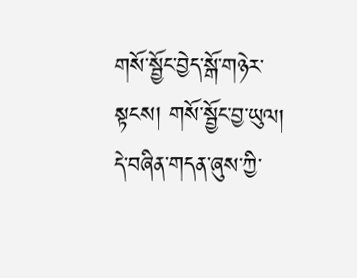གསོ་སྦྱོང་བྱེད་སྒོ་གཉེར་སྟངས། གསོ་སྦྱོང་བྱ་ཡུལ། དེ་བཞིན་གདན་ཞུས་ཀྱི་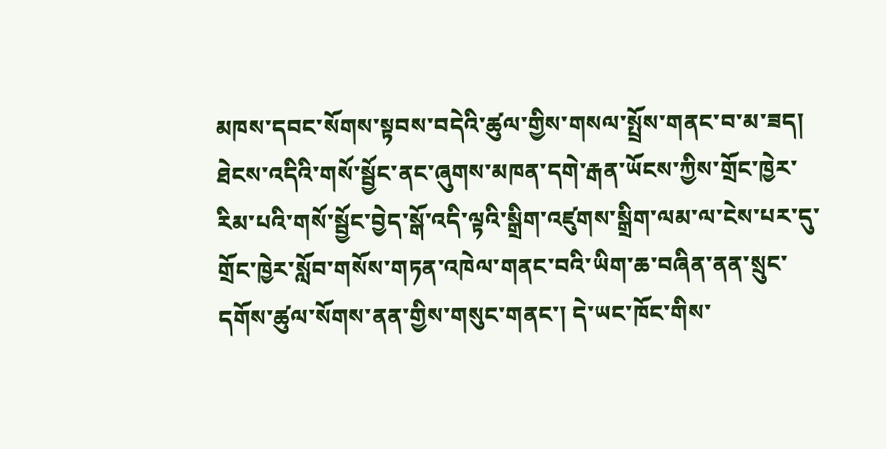མཁས་དབང་སོགས་སྟབས་བདེའི་ཚུལ་གྱིས་གསལ་སྤྲོས་གནང་བ་མ་ཟད། ཐེངས་འདིའི་གསོ་སྦྱོང་ནང་ཞུགས་མཁན་དགེ་རྒན་ཡོངས་ཀྱིས་གྲོང་ཁྱེར་རིམ་པའི་གསོ་སྦྱོང་བྱེད་སྒོ་འདི་ལྟའི་སྒྲིག་འཛུགས་སྒྲིག་ལམ་ལ་ངེས་པར་དུ་གྲོང་ཁྱེར་སློབ་གསོས་གཏན་འཁེལ་གནང་བའི་ཡིག་ཆ་བཞིན་ནན་སྲུང་དགོས་ཚུལ་སོགས་ནན་གྱིས་གསུང་གནང་། དེ་ཡང་ཁོང་གིས་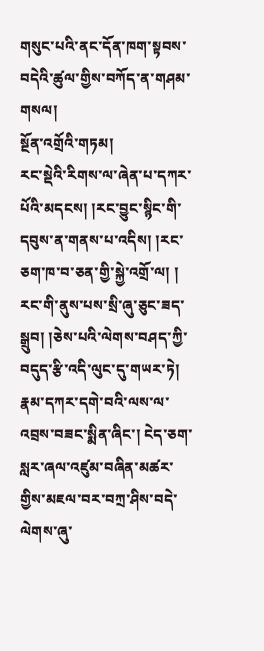གསུང་པའི་ནང་དོན་ཁག་སྟབས་བདེའི་ཚུལ་གྱིས་བཀོད་ན་གཤམ་གསལ།
སྔོན་འགྲོའི་གཏམ།
རང་སྡེའི་རིགས་ལ་ཞེན་པ་དཀར་པོའི་མདངས། །རང་བྱུང་སྙིང་གི་དབུས་ན་གནས་པ་འདིས། །རང་ཅག་ཁ་བ་ཅན་གྱི་སྐྱེ་འགྲོ་ལ། ། རང་གི་ནུས་པས་སྲི་ཞུ་ཅུང་ཟད་སྒྲུབ། །ཅེས་པའི་ལེགས་བཤད་ཀྱི་བདུད་རྩི་འདི་ལུང་དུ་གཡར་ཏེ། རྣམ་དཀར་དགེ་བའི་ལས་ལ་འབྲས་བཟང་སྨིན་ཞིང་། ངེད་ཅག་སླར་ཞལ་འཛུམ་བཞིན་མཚར་གྱིས་མཇལ་བར་བཀྲ་ཤིས་བདེ་ལེགས་ཞུ་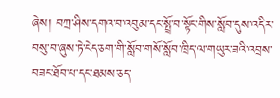ཞེས། བཀྲ་ཤིས་དགའ་བ་འབུམ་དང་སྤྲོ་བ་སྟོང་གིས་སློབ་དུས་འདིར་བསུ་བ་ཞུས་ཏེ་ངེད་ཅག་གི་སློབ་གསོ་སློབ་ཁྲིད་ལ་གཡུར་ཟའི་འབྲས་བཟང་ཐོབ་པ་དང་ཐམས་ཅད་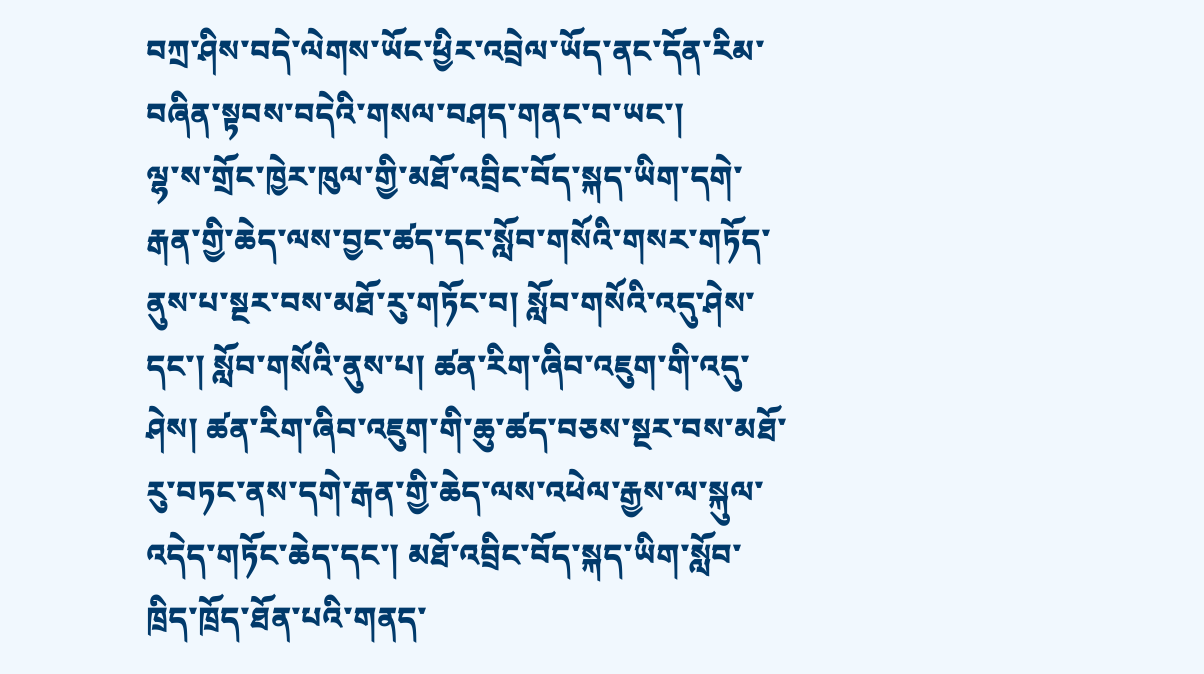བཀྲ་ཤིས་བདེ་ལེགས་ཡོང་ཕྱིར་འབྲེལ་ཡོད་ནང་དོན་རིམ་བཞིན་སྟབས་བདེའི་གསལ་བཤད་གནང་བ་ཡང་།
ལྷ་ས་གྲོང་ཁྱེར་ཁུལ་གྱི་མཐོ་འབྲིང་བོད་སྐད་ཡིག་དགེ་རྒན་གྱི་ཆེད་ལས་བྱང་ཚད་དང་སློབ་གསོའི་གསར་གཏོད་ནུས་པ་སྔར་བས་མཐོ་རུ་གཏོང་བ། སློབ་གསོའི་འདུ་ཤེས་དང་། སློབ་གསོའི་ནུས་པ། ཚན་རིག་ཞིབ་འཇུག་གི་འདུ་ཤེས། ཚན་རིག་ཞིབ་འཇུག་གི་ཆུ་ཚད་བཅས་སྔར་བས་མཐོ་རུ་བཏང་ནས་དགེ་རྒན་གྱི་ཆེད་ལས་འཕེལ་རྒྱས་ལ་སྐུལ་འདེད་གཏོང་ཆེད་དང་། མཐོ་འབྲིང་བོད་སྐད་ཡིག་སློབ་ཁྲིད་ཁྲོད་ཐོན་པའི་གནད་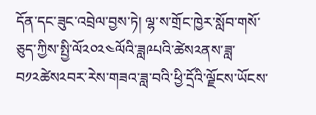དོན་དང་ཟུང་འབྲེལ་བྱས་ཏེ། ལྷ་ས་གྲོང་ཁྱེར་སློབ་གསོ་ཅུད་ཀྱིས་སྤྱི་ལོ༢༠༢༤ལོའི་ཟླ༩པའི་ཚེས༢ནས་ཟླ་བ༡༢ཚེས༢བར་རེས་གཟའ་ཟླ་བའི་ཕྱི་དྲོའི་ལྗོངས་ཡོངས་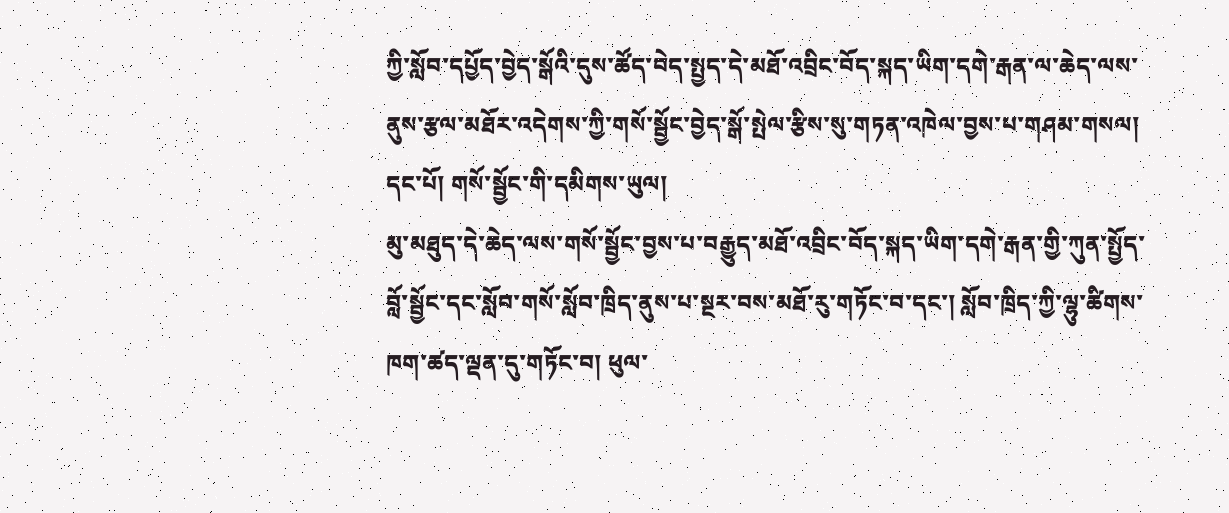ཀྱི་སློབ་དཔྱོད་བྱེད་སྒོའི་དུས་ཚོད་བེད་སྤྱད་དེ་མཐོ་འབྲིང་བོད་སྐད་ཡིག་དགེ་རྒན་ལ་ཆེད་ལས་ནུས་རྩལ་མཐོར་འདེགས་ཀྱི་གསོ་སྦྱོང་བྱེད་སྒོ་སྤེལ་རྩིས་སུ་གཏན་འཁེལ་བྱས་པ་གཤམ་གསལ།
དང་པོ། གསོ་སྦྱོང་གི་དམིགས་ཡུལ།
མུ་མཐུད་དེ་ཆེད་ལས་གསོ་སྦྱོང་བྱས་པ་བརྒྱུད་མཐོ་འབྲིང་བོད་སྐད་ཡིག་དགེ་རྒན་གྱི་ཀུན་སྤྱོད་བློ་སྦྱོང་དང་སློབ་གསོ་སློབ་ཁྲིད་ནུས་པ་སྔར་བས་མཐོ་རུ་གཏོང་བ་དང་། སློབ་ཁྲིད་ཀྱི་ལྷུ་ཚིགས་ཁག་ཚད་ལྡན་དུ་གཏོང་བ། ཕུལ་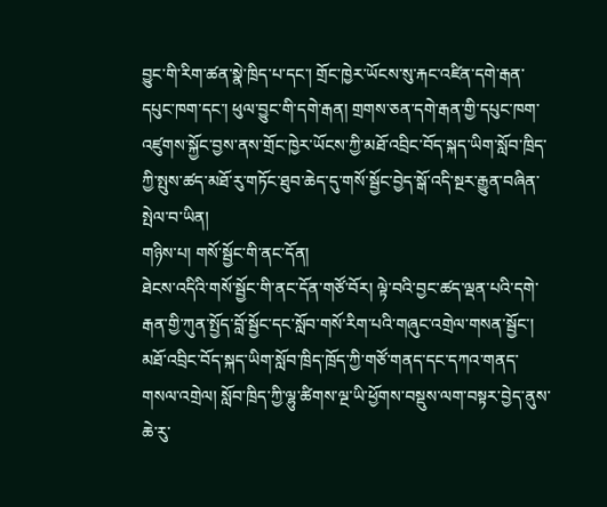བྱུང་གི་རིག་ཚན་སྣེ་ཁྲིད་པ་དང་། གྲོང་ཁྱེར་ཡོངས་སུ་རྐང་འཛིན་དགེ་རྒན་དཔུང་ཁག་དང་། ཕུལ་བྱུང་གི་དགེ་རྒན། གྲགས་ཅན་དགེ་རྒན་གྱི་དཔུང་ཁག་འཛུགས་སྐྱོང་བྱས་ནས་གྲོང་ཁྱེར་ཡོངས་ཀྱི་མཐོ་འབྲིང་བོད་སྐད་ཡིག་སློབ་ཁྲིད་ཀྱི་སྤུས་ཚད་མཐོ་རུ་གཏོང་ཐུབ་ཆེད་དུ་གསོ་སྦྱོང་བྱེད་སྒོ་འདི་སྔར་རྒྱུན་བཞིན་སྤེལ་བ་ཡིན།
གཉིས་པ། གསོ་སྦྱོང་གི་ནང་དོན།
ཐེངས་འདིའི་གསོ་སྦྱོང་གི་ནང་དོན་གཙོ་བོར། ལྟེ་བའི་བྱང་ཚད་ལྡན་པའི་དགེ་རྒན་གྱི་ཀུན་སྤྱོད་བློ་སྦྱོང་དང་སློབ་གསོ་རིག་པའི་གཞུང་འགྲེལ་གསན་སྦྱོང་། མཐོ་འབྲིང་བོད་སྐད་ཡིག་སློབ་ཁྲིད་ཁྲོད་ཀྱི་གཙོ་གནད་དང་དཀའ་གནད་གསལ་འགྲེལ། སློབ་ཁྲིད་ཀྱི་ལྷུ་ཚིགས་ལྔ་ཡི་ཕྱོགས་བསྡུས་ལག་བསྟར་བྱེད་ནུས་ཆེ་རུ་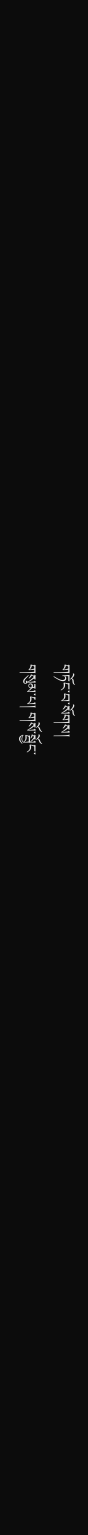གཏོང་བ་སོགས།
གསུམ་པ། གསོ་སྦྱོང་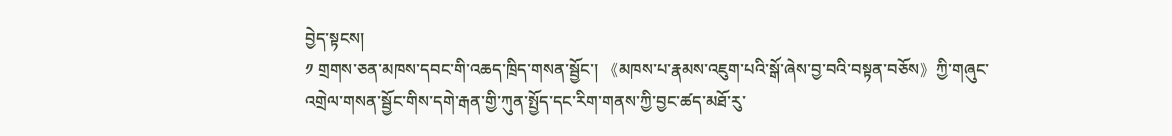བྱེད་སྟངས།
༡ གྲགས་ཅན་མཁས་དབང་གི་འཆད་ཁྲིད་གསན་སྦྱོང་། 《མཁས་པ་རྣམས་འཇུག་པའི་སྒོ་ཞེས་བྱ་བའི་བསྟན་བཅོས》ཀྱི་གཞུང་འགྲེལ་གསན་སྦྱོང་གིས་དགེ་རྒན་གྱི་ཀུན་སྤྱོད་དང་རིག་གནས་ཀྱི་བྱང་ཚད་མཐོ་རུ་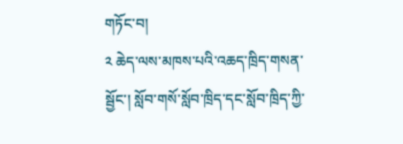གཏོང་བ།
༢ ཆེད་ལས་མཁས་པའི་འཆད་ཁྲིད་གསན་སྦྱོང་། སློབ་གསོ་སློབ་ཁྲིད་དང་སློབ་ཁྲིད་ཀྱི་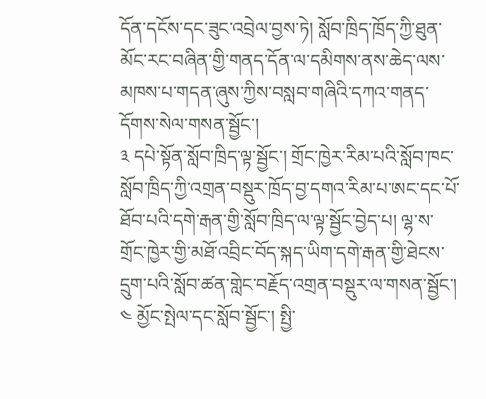དོན་དངོས་དང་ཟུང་འབྲེལ་བྱས་ཏེ། སློབ་ཁྲིད་ཁྲོད་ཀྱི་ཐུན་མོང་རང་བཞིན་གྱི་གནད་དོན་ལ་དམིགས་ནས་ཆེད་ལས་མཁས་པ་གདན་ཞུས་ཀྱིས་བསླབ་གཞིའི་དཀའ་གནད་དོགས་སེལ་གསན་སྦྱོང་།
༣ དཔེ་སྟོན་སློབ་ཁྲིད་ལྟ་སྦྱོང་། གྲོང་ཁྱེར་རིམ་པའི་སློབ་ཁང་སློབ་ཁྲིད་ཀྱི་འགྲན་བསྡུར་ཁྲོད་བྱ་དགའ་རིམ་པ་ཨང་དང་པོ་ཐོབ་པའི་དགེ་རྒན་གྱི་སློབ་ཁྲིད་ལ་ལྟ་སྦྱོང་བྱེད་པ། ལྷ་ས་གྲོང་ཁྱེར་གྱི་མཐོ་འབྲིང་བོད་སྐད་ཡིག་དགེ་རྒན་གྱི་ཐེངས་དྲུག་པའི་སློབ་ཚན་གླེང་བརྗོད་འགྲན་བསྡུར་ལ་གསན་སྦྱོང་།
༤ མྱོང་སྤེལ་དང་སློབ་སྦྱོང་། སྤྱི་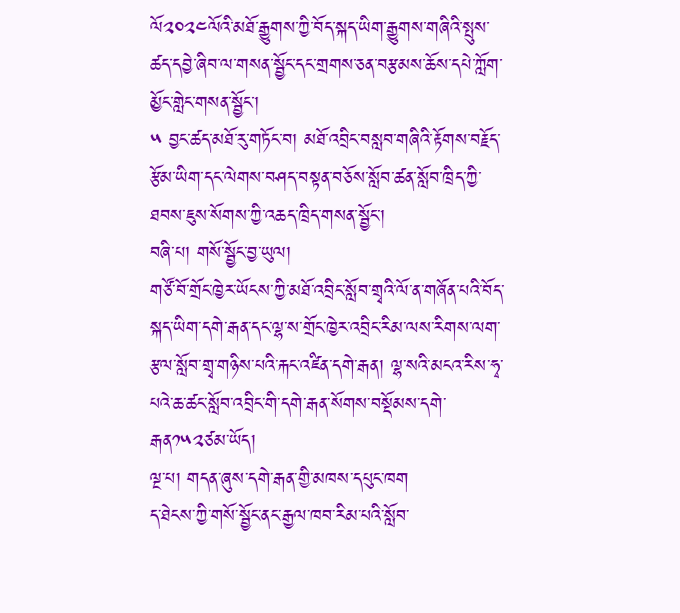ལོ༢༠༢༤ལོའི་མཐོ་རྒྱུགས་ཀྱི་བོད་སྐད་ཡིག་རྒྱུགས་གཞིའི་སྤུས་ཚད་དབྱེ་ཞིབ་ལ་གསན་སྦྱོང་དང་གྲགས་ཅན་བརྩམས་ཆོས་དཔེ་ཀློག་མྱོང་གླེང་གསན་སྦྱོང་།
༥ བྱང་ཚད་མཐོ་རུ་གཏོང་བ། མཐོ་འབྲིང་བསླབ་གཞིའི་རྟོགས་བརྗོད་རྩོམ་ཡིག་དང་ལེགས་བཤད་བསྟན་བཅོས་སློབ་ཚན་སློབ་ཁྲིད་ཀྱི་ཐབས་ཇུས་སོགས་ཀྱི་འཆད་ཁྲིད་གསན་སྦྱོང་།
བཞི་པ། གསོ་སྦྱོང་བྱ་ཡུལ།
གཙོ་བོ་གྲོང་ཁྱེར་ཡོངས་ཀྱི་མཐོ་འབྲིང་སློབ་གྲྭའི་ལོ་ན་གཞོན་པའི་བོད་སྐད་ཡིག་དགེ་རྒན་དང་ལྷ་ས་གྲོང་ཁྱེར་འབྲིང་རིམ་ལས་རིགས་ལག་རྩལ་སློབ་གྲྭ་གཉིས་པའི་རྐང་འཛིན་དགེ་རྒན། ལྷ་སའི་མངའ་རིས་ཧྭ་པའེ་ཆ་ཚང་སློབ་འབྲིང་གི་དགེ་རྒན་སོགས་བསྡོམས་དགེ་རྒན༡༥༢ཙམ་ཡོད།
ལྔ་པ། གདན་ཞུས་དགེ་རྒན་གྱི་མཁས་དཔུང་ཁག
ད་ཐེངས་ཀྱི་གསོ་སྦྱོང་ནང་རྒྱལ་ཁབ་རིམ་པའི་སློབ་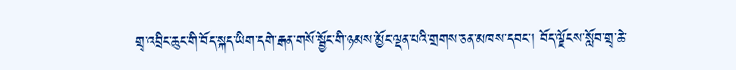གྲྭ་འབྲིང་ཆུང་གི་བོད་སྐད་ཡིག་དགེ་རྒན་གསོ་སྦྱོང་གི་ཉམས་མྱོང་ལྡན་པའི་གྲགས་ཅན་མཁས་དབང་། བོད་ལྗོངས་སློབ་གྲྭ་ཆེ་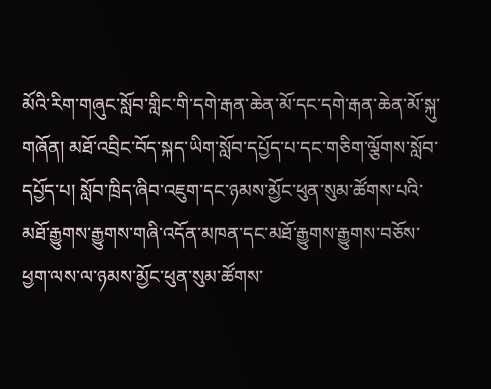མོའི་རིག་གཞུང་སློབ་གླིང་གི་དགེ་རྒན་ཆེན་མོ་དང་དགེ་རྒན་ཆེན་མོ་སྐུ་གཞོན། མཐོ་འབྲིང་བོད་སྐད་ཡིག་སློབ་དཔྱོད་པ་དང་གཅིག་ལྕོགས་སློབ་དཔྱོད་པ། སློབ་ཁྲིད་ཞིབ་འཇུག་དང་ཉམས་མྱོང་ཕུན་སུམ་ཚོགས་པའི་མཐོ་རྒྱུགས་རྒྱུགས་གཞི་འདོན་མཁན་དང་མཐོ་རྒྱུགས་རྒྱུགས་བཅོས་ཕྱག་ལས་ལ་ཉམས་མྱོང་ཕུན་སུམ་ཚོགས་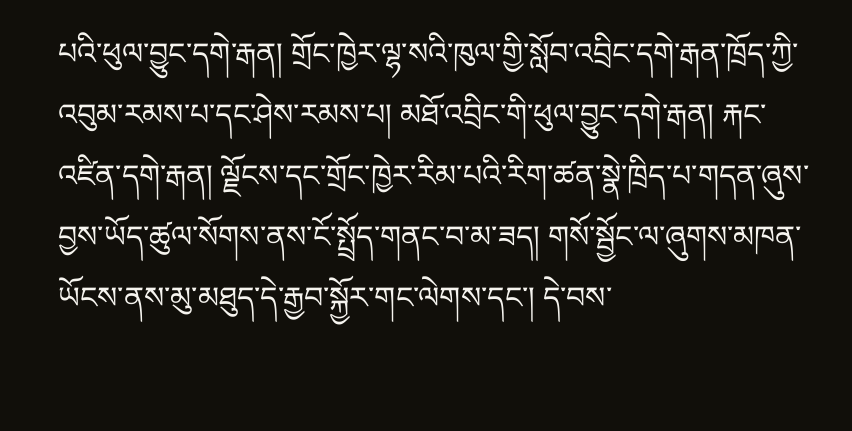པའི་ཕུལ་བྱུང་དགེ་རྒན། གྲོང་ཁྱེར་ལྷ་སའི་ཁུལ་གྱི་སློབ་འབྲིང་དགེ་རྒན་ཁྲོད་ཀྱི་འབུམ་རམས་པ་དང་ཤེས་རམས་པ། མཐོ་འབྲིང་གི་ཕུལ་བྱུང་དགེ་རྒན། རྐང་འཛིན་དགེ་རྒན། ལྗོངས་དང་གྲོང་ཁྱེར་རིམ་པའི་རིག་ཚན་སྣེ་ཁྲིད་པ་གདན་ཞུས་བྱས་ཡོད་ཚུལ་སོགས་ནས་ངོ་སྤྲོད་གནང་བ་མ་ཟད། གསོ་སྦྱོང་ལ་ཞུགས་མཁན་ཡོངས་ནས་མུ་མཐུད་དེ་རྒྱབ་སྐྱོར་གང་ལེགས་དང་། དེ་བས་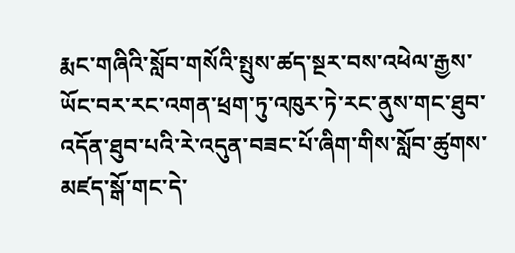རྨང་གཞིའི་སློབ་གསོའི་སྤུས་ཚད་སྔར་བས་འཕེལ་རྒྱས་ཡོང་བར་རང་འགན་ཕྲག་ཏུ་འཁུར་ཏེ་རང་ནུས་གང་ཐུབ་འདོན་ཐུབ་པའི་རེ་འདུན་བཟང་པོ་ཞིག་གིས་སློབ་ཚུགས་མཛད་སྒོ་གང་དེ་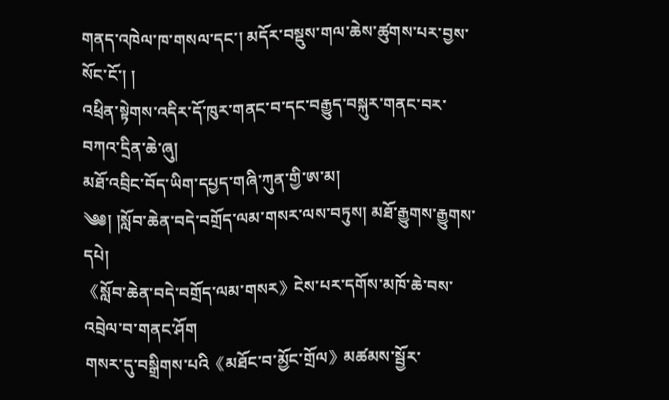གནད་འཁེལ་ཁ་གསལ་དང་། མདོར་བསྡུས་གལ་ཆེས་ཚུགས་པར་བྱས་སོང་ངོ་། །
འཕྲིན་སྟེགས་འདིར་དོ་ཁུར་གནང་བ་དང་བརྒྱུད་བསྐུར་གནང་བར་བཀའ་དྲིན་ཆེ་ཞུ།
མཐོ་འབྲིང་བོད་ཡིག་དཔྱད་གཞི་ཀུན་གྱི་ཨ་མ།
༄༅། །སློབ་ཆེན་བདེ་བགྲོད་ལམ་གསར་ལས་བཏུས། མཐོ་རྒྱུགས་རྒྱུགས་དཔེ།
《སློབ་ཆེན་བདེ་བགྲོད་ལམ་གསར》ངེས་པར་དགོས་མཁོ་ཆེ་བས་འབྲེལ་བ་གནང་ཤོག
གསར་དུ་བསྒྲིགས་པའི《མཐོང་བ་མྱོང་གྲོལ》མཚམས་སྦྱོར་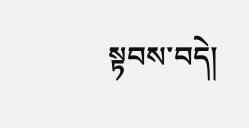སྟབས་བདེ།